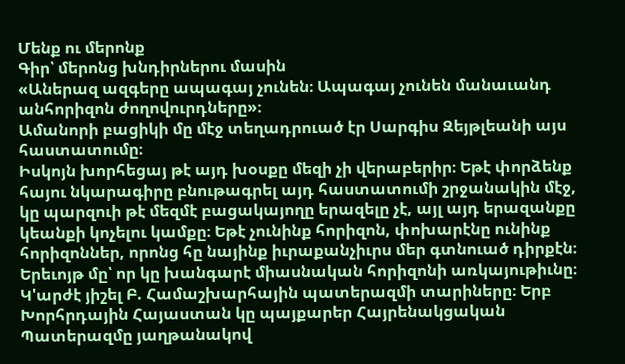Մենք ու մերոնք
Գիր՝ մերոնց խնդիրներու մասին
«Աներազ ազգերը ապագայ չունեն։ Ապագայ չունեն մանաւանդ անհորիզոն ժողովուրդները»։
Ամանորի բացիկի մը մէջ տեղադրուած էր Սարգիս Զեյթլեանի այս հաստատումը։
Իսկոյն խորհեցայ թէ այդ խօսքը մեզի չի վերաբերիր։ Եթէ փորձենք հայու նկարագիրը բնութագրել այդ հաստատումի շրջանակին մէջ, կը պարզուի թէ մեզմէ բացակայողը երազելը չէ, այլ այդ երազանքը կեանքի կոչելու կամքը։ Եթէ չունինք հորիզոն, փոխարէնը ունինք հորիզոններ, որոնց հը նայինք իւրաքանչիւրս մեր գտնուած դիրքէն։ Երեւոյթ մը՝ որ կը խանգարէ միասնական հորիզոնի առկայութիւնը։ Կ'արժէ յիշել Բ. Համաշխարհային պատերազմի տարիները։ Երբ Խորհրդային Հայաստան կը պայքարեր Հայրենակցական Պատերազմը յաղթանակով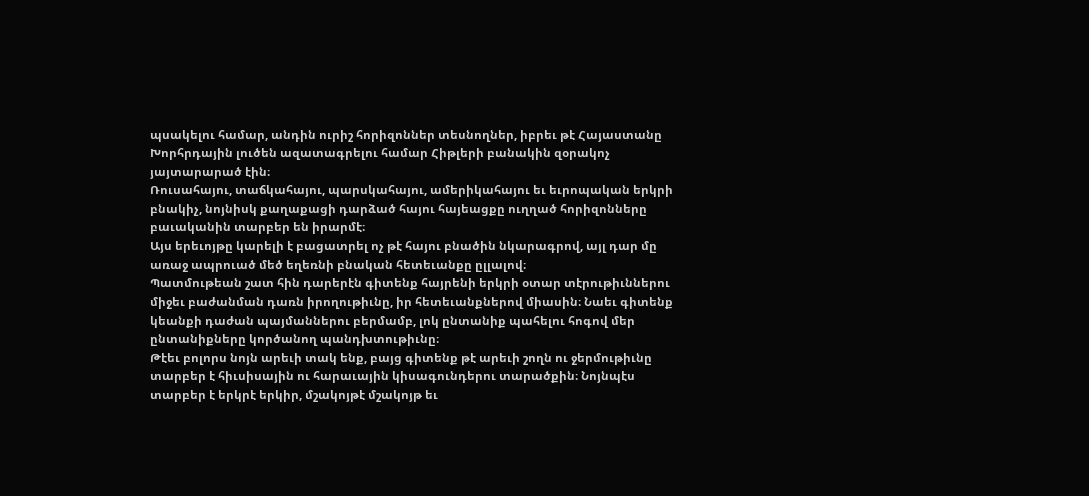պսակելու համար, անդին ուրիշ հորիզոններ տեսնողներ, իբրեւ թէ Հայաստանը Խորհրդային լուծեն ազատագրելու համար Հիթլերի բանակին զօրակոչ յայտարարած էին։
Ռուսահայու, տաճկահայու, պարսկահայու, ամերիկահայու եւ եւրոպական երկրի բնակիչ, նոյնիսկ քաղաքացի դարձած հայու հայեացքը ուղղած հորիզոնները բաւականին տարբեր են իրարմէ։
Այս երեւոյթը կարելի է բացատրել ոչ թէ հայու բնածին նկարագրով, այլ դար մը առաջ ապրուած մեծ եղեռնի բնական հետեւանքը ըլլալով։
Պատմութեան շատ հին դարերէն գիտենք հայրենի երկրի օտար տէրութիւններու միջեւ բաժանման դառն իրողութիւնը, իր հետեւանքներով միասին։ Նաեւ գիտենք կեանքի դաժան պայմաններու բերմամբ, լոկ ընտանիք պահելու հոգով մեր ընտանիքները կործանող պանդխտութիւնը։
Թէեւ բոլորս նոյն արեւի տակ ենք, բայց գիտենք թէ արեւի շողն ու ջերմութիւնը տարբեր է հիւսիսային ու հարաւային կիսագունդերու տարածքին։ Նոյնպէս տարբեր է երկրէ երկիր, մշակոյթէ մշակոյթ եւ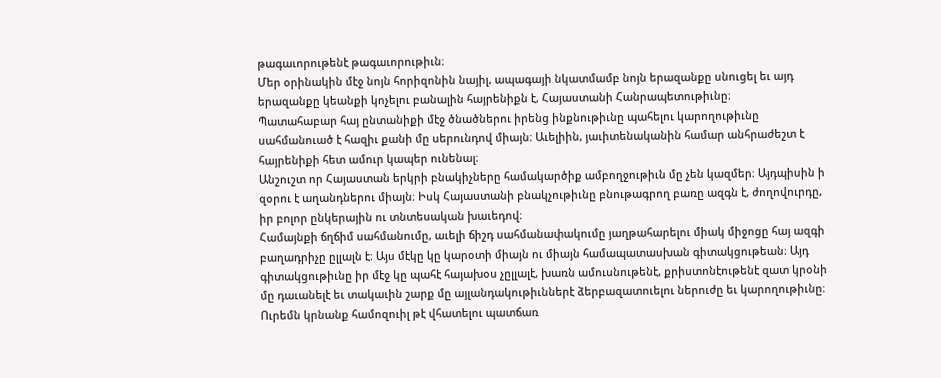թագաւորութենէ թագաւորութիւն։
Մեր օրինակին մէջ նոյն հորիզոնին նայիլ, ապագայի նկատմամբ նոյն երազանքը սնուցել եւ այդ երազանքը կեանքի կոչելու բանալին հայրենիքն է, Հայաստանի Հանրապետութիւնը։
Պատահաբար հայ ընտանիքի մէջ ծնածներու իրենց ինքնութիւնը պահելու կարողութիւնը սահմանուած է հազիւ քանի մը սերունդով միայն։ Աւելիին, յաւիտենականին համար անհրաժեշտ է հայրենիքի հետ ամուր կապեր ունենալ։
Անշուշտ որ Հայաստան երկրի բնակիչները համակարծիք ամբողջութիւն մը չեն կազմեր։ Այդպիսին ի զօրու է աղանդներու միայն։ Իսկ Հայաստանի բնակչութիւնը բնութագրող բառը ազգն է, ժողովուրդը, իր բոլոր ընկերային ու տնտեսական խաւեդով։
Համայնքի ճղճիմ սահմանումը, աւելի ճիշդ սահմանափակումը յաղթահարելու միակ միջոցը հայ ազգի բաղադրիչը ըլլալն է։ Այս մէկը կը կարօտի միայն ու միայն համապատասխան գիտակցութեան։ Այդ գիտակցութիւնը իր մէջ կը պահէ հայախօս չըլլալէ, խառն ամուսնութենէ, քրիստոնէութենէ զատ կրօնի մը դաւանելէ եւ տակաւին շարք մը այլանդակութիւններէ ձերբազատուելու ներուժը եւ կարողութիւնը։
Ուրեմն կրնանք համոզուիլ թէ վհատելու պատճառ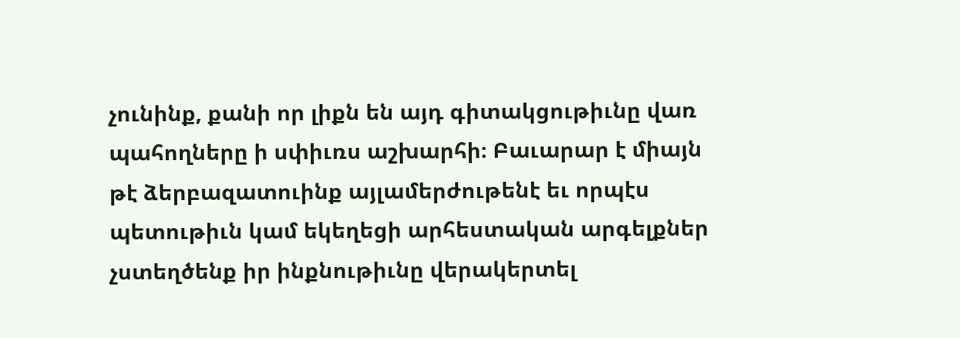չունինք, քանի որ լիքն են այդ գիտակցութիւնը վառ պահողները ի սփիւռս աշխարհի։ Բաւարար է միայն թէ ձերբազատուինք այլամերժութենէ եւ որպէս պետութիւն կամ եկեղեցի արհեստական արգելքներ չստեղծենք իր ինքնութիւնը վերակերտել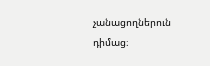չանացողներուն դիմաց։